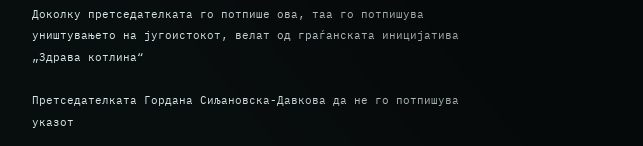Доколку претседателката го потпише ова, таа го потпишува уништувањето на југоистокот, велат од граѓанската иницијатива „Здрава котлина“

Претседателката Гордана Сиљановска-Давкова да не го потпишува указот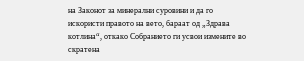на Законот за минерални суровини и да го искористи правото на вето, бараат од „Здрава котлина“, откако Собранието ги усвои измените во скратена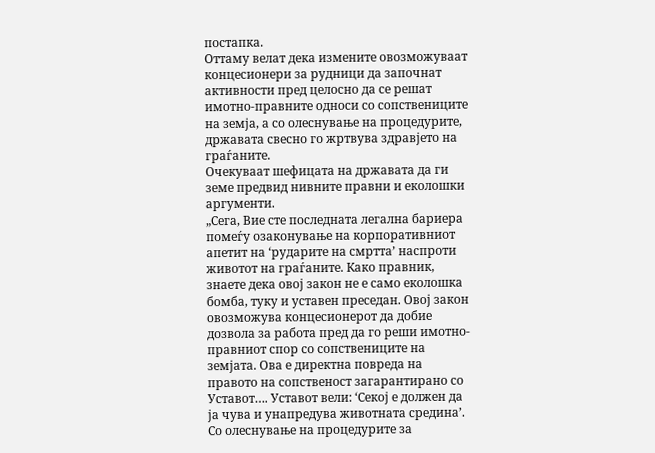постапка.
Oттаму велат дека измените овозможуваат концесионери за рудници да започнат активности пред целосно да се решат имотно-правните односи со сопствениците на земја, а со олеснување на процедурите, државата свесно го жртвува здравјето на граѓаните.
Очекуваат шефицата на државата да ги земе предвид нивните правни и еколошки аргументи.
„Сега, Вие сте последната легална бариера помеѓу озаконување на корпоративниот апетит на ‘рударите на смртта’ наспроти животот на граѓаните. Како правник, знаете дека овој закон не е само еколошка бомба, туку и уставен преседан. Овој закон овозможува концесионерот да добие дозвола за работа пред да го реши имотно-правниот спор со сопствениците на земјата. Ова е директна повреда на правото на сопственост загарантирано со Уставот…. Уставот вели: ‘Секој е должен да ја чува и унапредува животната средина’. Со олеснување на процедурите за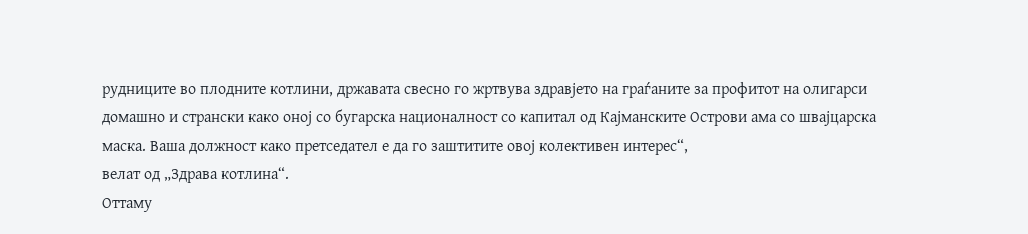рудниците во плодните котлини, државата свесно го жртвува здравјето на граѓаните за профитот на олигарси домашно и странски како оној со бугарска националност со капитал од Кајманските Острови ама со швајцарска маска. Ваша должност како претседател е да го заштитите овој колективен интерес“,
велат од „Здрава котлина“.
Оттаму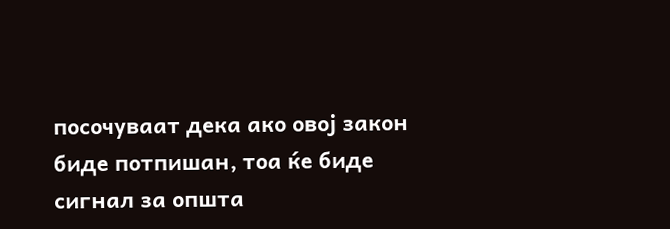посочуваат дека ако овој закон биде потпишан, тоа ќе биде сигнал за општа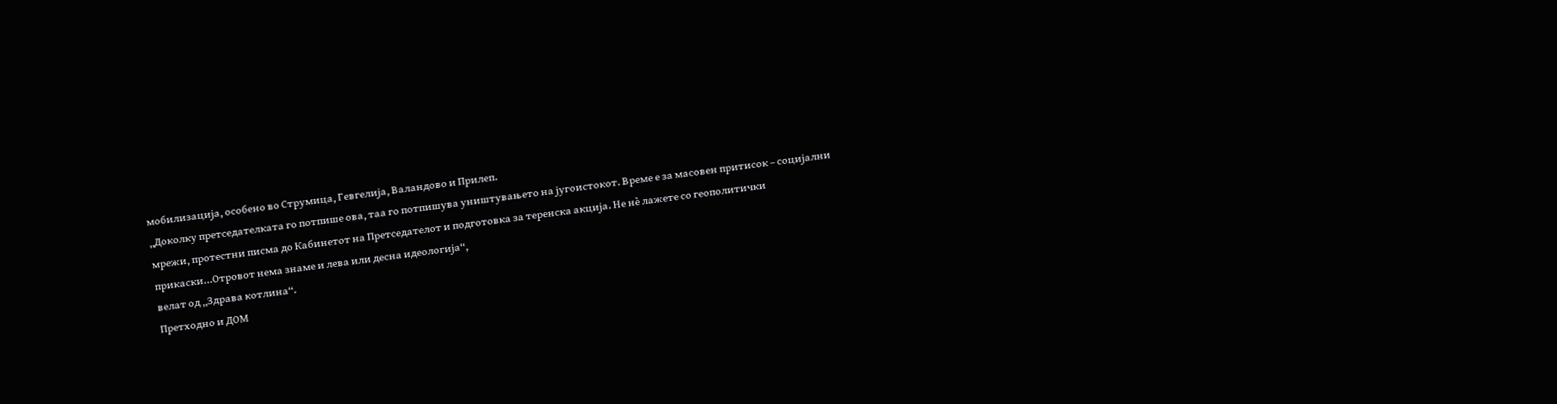мобилизација, особено во Струмица, Гевгелија, Валандово и Прилеп.
„Доколку претседателката го потпише ова, таа го потпишува уништувањето на југоистокот. Време е за масовен притисок – социјални мрежи, протестни писма до Кабинетот на Претседателот и подготовка за теренска акција. Не нè лажете со геополитички прикаски…Отровот нема знаме и лева или десна идеологија“,
велат од „Здрава котлина“.
Претходно и ДОМ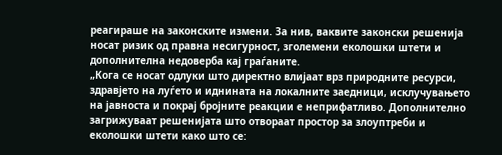реагираше на законските измени. За нив, ваквите законски решенија носат ризик од правна несигурност, зголемени еколошки штети и дополнителна недоверба кај граѓаните.
„Кога се носат одлуки што директно влијаат врз природните ресурси, здравјето на луѓето и иднината на локалните заедници, исклучувањето на јавноста и покрај бројните реакции е неприфатливо. Дополнително загрижуваат решенијата што отвораат простор за злоуптреби и еколошки штети како што се: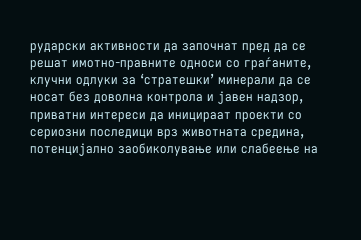рударски активности да започнат пред да се решат имотно-правните односи со граѓаните, клучни одлуки за ‘стратешки’ минерали да се носат без доволна контрола и јавен надзор, приватни интереси да иницираат проекти со сериозни последици врз животната средина, потенцијално заобиколување или слабеење на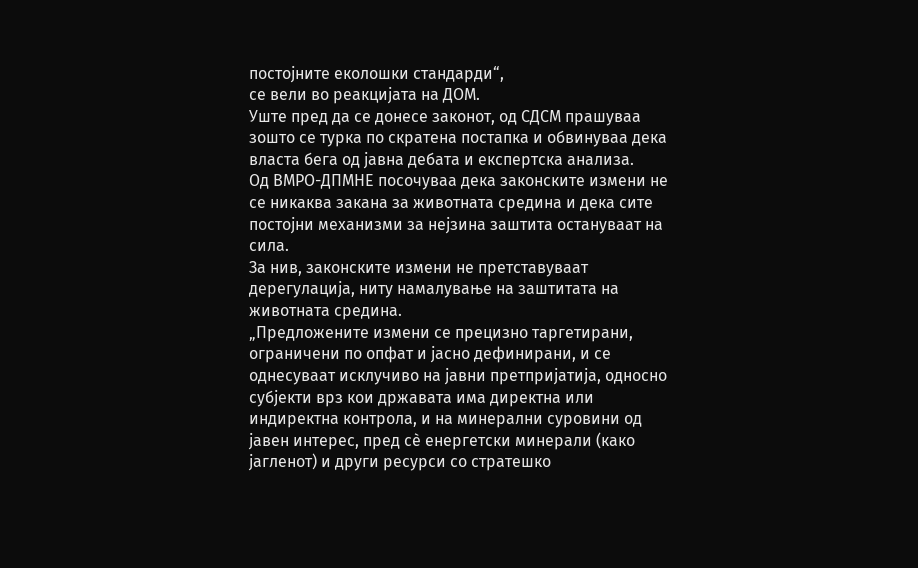постојните еколошки стандарди“,
се вели во реакцијата на ДОМ.
Уште пред да се донесе законот, од СДСМ прашуваа зошто се турка по скратена постапка и обвинуваа дека власта бега од јавна дебата и експертска анализа.
Од ВМРО-ДПМНЕ посочуваа дека законските измени не се никаква закана за животната средина и дека сите постојни механизми за нејзина заштита остануваат на сила.
За нив, законските измени не претставуваат дерегулација, ниту намалување на заштитата на животната средина.
„Предложените измени се прецизно таргетирани, ограничени по опфат и јасно дефинирани, и се однесуваат исклучиво на јавни претпријатија, односно субјекти врз кои државата има директна или индиректна контрола, и на минерални суровини од јавен интерес, пред сè енергетски минерали (како јагленот) и други ресурси со стратешко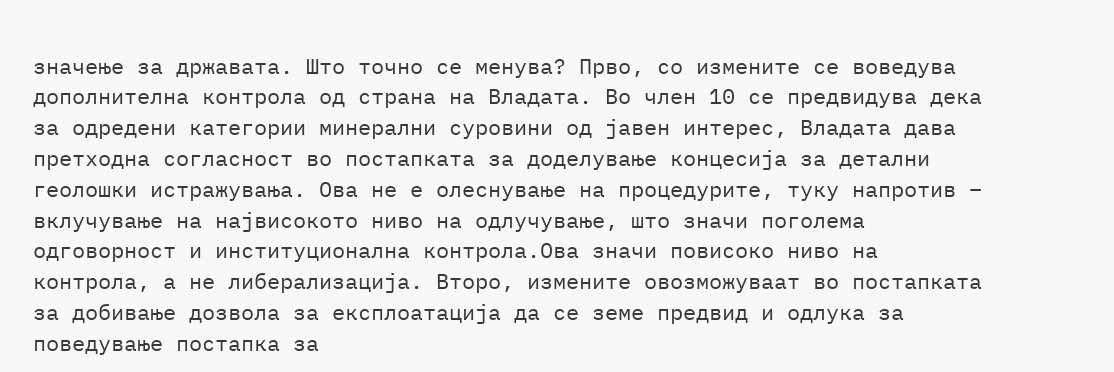значење за државата. Што точно се менува? Прво, со измените се воведува дополнителна контрола од страна на Владата. Во член 10 се предвидува дека за одредени категории минерални суровини од јавен интерес, Владата дава претходна согласност во постапката за доделување концесија за детални геолошки истражувања. Ова не е олеснување на процедурите, туку напротив – вклучување на највисокото ниво на одлучување, што значи поголема одговорност и институционална контрола.Ова значи повисоко ниво на контрола, а не либерализација. Второ, измените овозможуваат во постапката за добивање дозвола за експлоатација да се земе предвид и одлука за поведување постапка за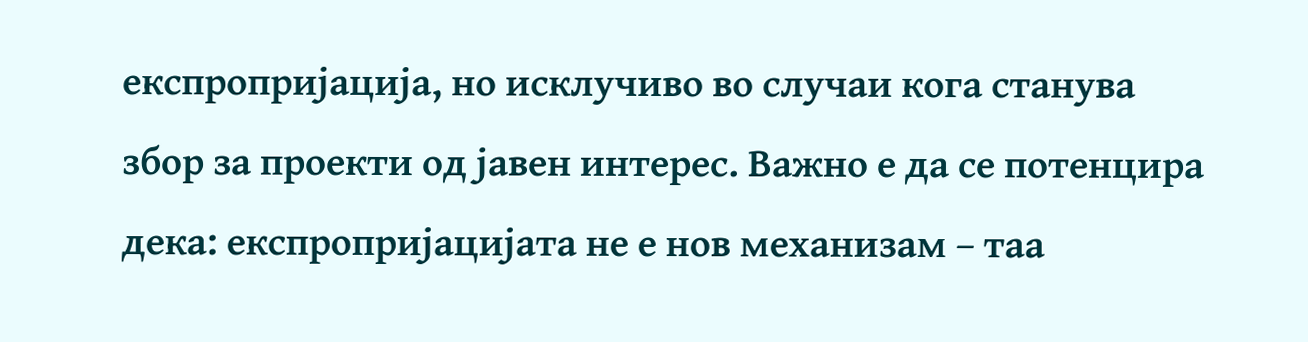експропријација, но исклучиво во случаи кога станува збор за проекти од јавен интерес. Важно е да се потенцира дека: експропријацијата не е нов механизам – таа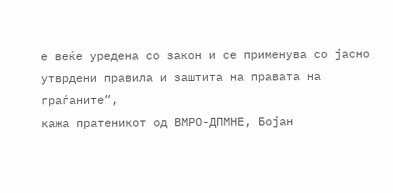е веќе уредена со закон и се применува со јасно утврдени правила и заштита на правата на граѓаните“,
кажа пратеникот од ВМРО-ДПМНЕ, Бојан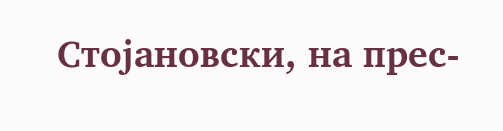Стојановски, на прес-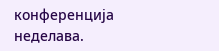конференција неделава.